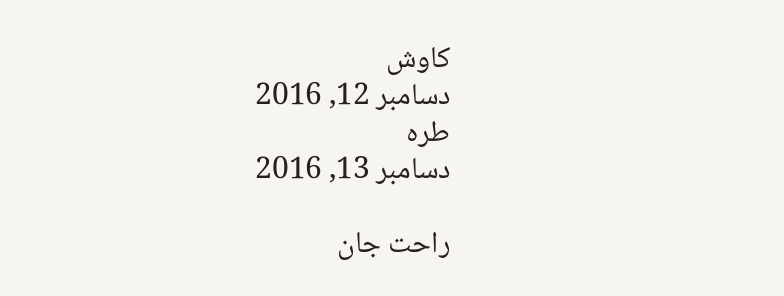کاوش
دسامبر 12, 2016
طره
دسامبر 13, 2016

راحت جان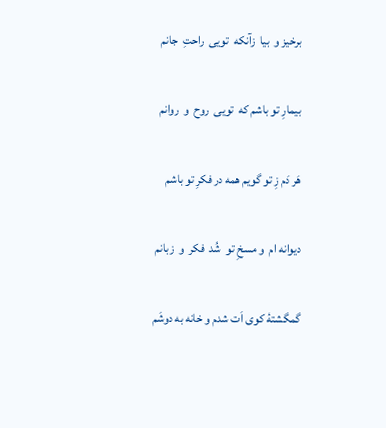برخیز و  بیا  زآنکه  تویی  راحتِ  جانم

بیمارِ تو باشم که  تویی  روح  و  روانم

هَر دَم زِ تو گویم همه در فکرِ تو باشم

دیوانه ام  و مسخِ تو  شُد  فکر  و  زبانم

گمگشتۀ کوی اَت شدم و خانه به دوشَم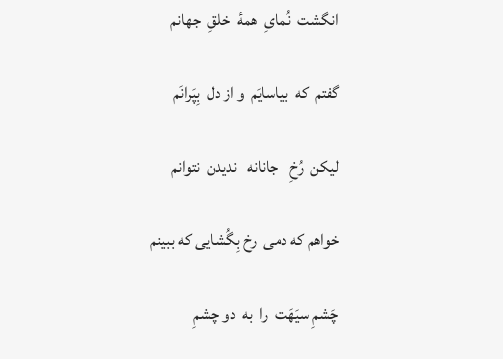انگشت  نُمایِ  همۀ  خلقِ  جهانم

گفتم  که  بیاسایَم  و از دل  بِپَرانَم

لیکن  رُخِ   جانانه   ندیدن  نتوانم

خواهم که دمی  رخ بِگُشایی که ببینم

چَشمِ سیَهَت  را  به  دو چشمِ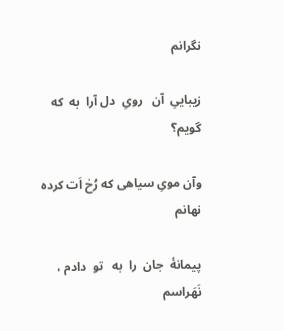نگرانم

زیباییِ  آن   رویِ  دل آرا  به  که  گویم؟

وآن مویِ سیاهی که رُخ اَت کرده نهانم

پیمانۀ  جان  را  به   تو  دادم ، نَهَراسم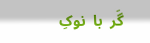گَر  با  نوکِ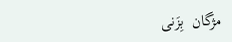مژگان  بِزَنی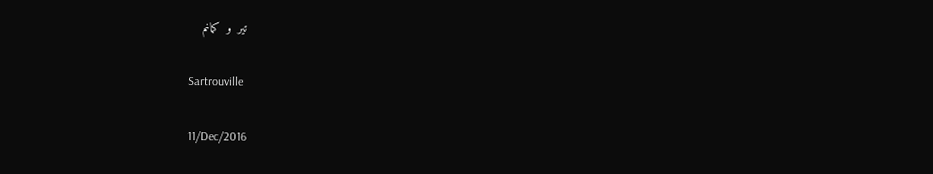تیر  و  کمانم

Sartrouville

11/Dec/2016